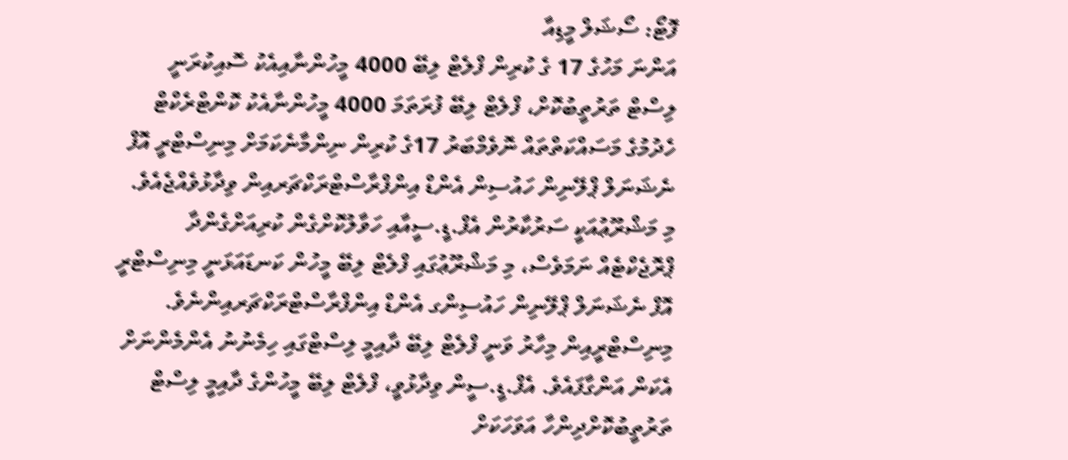ފޮޓޯ: ސޯޝަލް މީޑިއާ
އަންނަ މަހުގެ 17 ގެ ކުރިން ފްލެޓް ލިބޭ 4000 މީހުންނާއިއެކު ސޮއިކުރަނީ
ލިސްޓް ތަރުތީބުކޮށް، ފްލެޓް ލިބޭ ފުރަތަމަ 4000 މީހުންނާއެކު ކޮންޓްރެކްޓް ހެދުމުގެ މަސައްކަތްތައް ނޮވެމްބަރު 17ގެ ކުރިން ނިންމާނެކަމަށް މިނިސްޓްރީ އޮފް ނެޝަނަލް ޕްލޭނިން ހައުސިން އެންޑް އިންފްރާސްޓްރަކްޗަރއިން ވިދާޅުވެއްޖެއެވެ.
މި މަޝްރޫޢުއަކީ ސަރުކާރުން އެފް.ޑީ.ސީއާއި ހަވާލުކޮށްގެން ކުރިއަށްގެންދާ ޕްރޮޖެކްޓެއް ނަމަވެސް، މި މަޝްރޫޢުގައި ފްލެޓް ލިބޭ މީހުން ކަނޑައަޅަނީ މިނިސްޓްރީ އޮފް ނެޝަނަލް ޕްލޭނިން ހައުސިންގ އެންޑް އިންފްރާސްޓްރަކްޗަރއިންނެވެ.
މިނިސްޓްރީއިން މިހާރު ވަނީ ފްލެޓް ލިބޭ ދާއިމީ ލިސްޓްގައި ހިމެނުނު އެންމެންނަށް އެކަން އަންގާފައެވެ. އެފް.ޑީ.ސީން ވިދާޅުވީ، ފްލެޓް ލިބޭ މީހުންގެ ދާއިމީ ލިސްޓް ތަރުތީބުކޮށްދިންހާ އަވަހަކަށް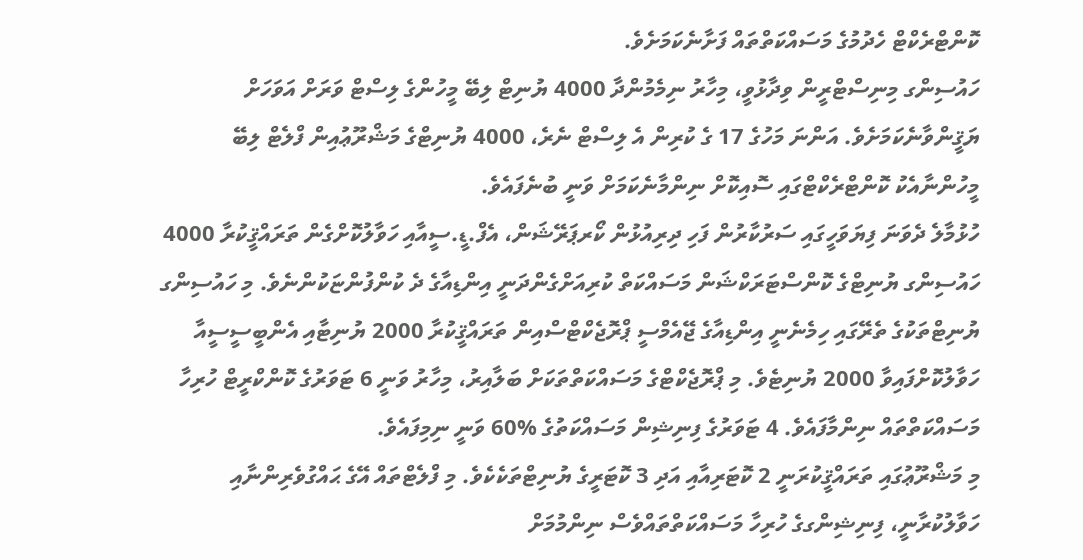ކޮންޓްރެކްޓް ހެދުމުގެ މަސައްކަތްތައް ފަށާނެކަމަށެވެ.
ހައުސިންގ މިނިސްޓްރީން ވިދާޅުވީ، މިހާރު ނިމެމުންދާ 4000 ޔުނިޓް ލިބޭ މީހުންގެ ލިސްޓް ވަރަށް އަވަހަށް ޔަޤީންވާނެކަމަށެވެ. އަންނަ މަހުގެ 17 ގެ ކުރިން އެ ލިސްޓް ނެރެ، 4000 ޔުނިޓްގެ މަޝްރޫޢުއިން ފްލެޓް ލިބޭ މީހުންނާއެކު ކޮންޓްރެކްޓްގައި ސޮއިކޮށް ނިންމާނެކަމަށް ވަނީ ބުނެފައެވެ.
ހުޅުމާލެ ދެވަނަ ފިޔަވަހީގައި ސަރުކާރުން ފަހި ދިރިއުޅުން ކޯރޕަރޭޝަން، އެފް.ޑީ.ސީއާއި ހަވާލުކޮށްގެން ތަރައްޤީކުރާ 4000 ހައުސިންގ ޔުނިޓްގެ ކޮންސްޓަރަކްޝަން މަސައްކަތް ކުރިއަށްގެންދަނީ އިންޑިއާގެ ދެ ކުންފުންޏަކުންނެވެ. މި ހައުސިންގ ޔުނިޓްތަކުގެ ތެރޭގައި ހިމެނެނީ އިންޑިއާގެ ޖޭއެމްސީ ޕްރޮޖެކްޓްސްއިން ތަރައްޤީކުރާ 2000 ޔުނިޓާއި އެންބީސީސީއާ ހަވާލުކޮށްފައިވާ 2000 ޔުނިޓެވެ. މި ޕްރޮޖެކްޓްގެ މަސައްކަތްތަކަށް ބަލާއިރު، މިހާރު ވަނީ 6 ޓަވަރުގެ ކޮންކްރީޓް ހުރިހާ މަސައްކަތްތައް ނިންމާފައެވެ. 4 ޓަވަރުގެ ފިނިޝިން މަސައްކަތުގެ %60 ވަނީ ނިމިފައެވެ.
މި މަޝްރޫޢުގައި ތަރައްޤީކުރަނީ 2 ކޮޓަރިއާއި އަދި 3 ކޮޓަރީގެ ޔުނިޓްތަކެކެވެ. މި ފްލެޓްތައް އޭގެ ޙައްގުވެރިންނާއި ހަވާލުކުރާނީ، ފިނިޝިންގގެ ހުރިހާ މަސައްކަތްތައްވެސް ނިންމުމަށް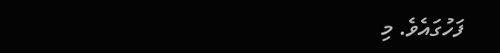ފަހުގައެވެ. މި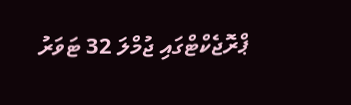ޕްރޮޖެކްޓްގައި ޖުމްލަ 32 ޓަވަރު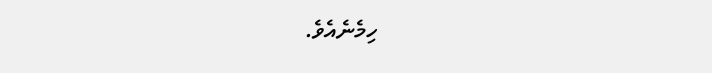ހިމެނެއެވެ.